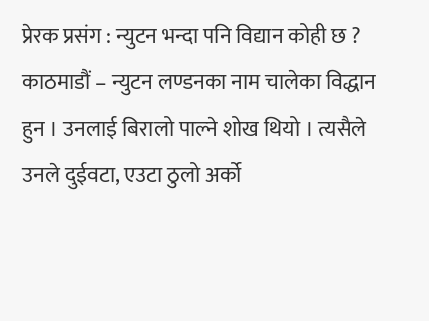प्रेरक प्रसंग : न्युटन भन्दा पनि विद्यान कोही छ ?
काठमाडौं – न्युटन लण्डनका नाम चालेका विद्धान हुन । उनलाई बिरालो पाल्ने शोख थियो । त्यसैले उनले दुईवटा, एउटा ठुलो अर्को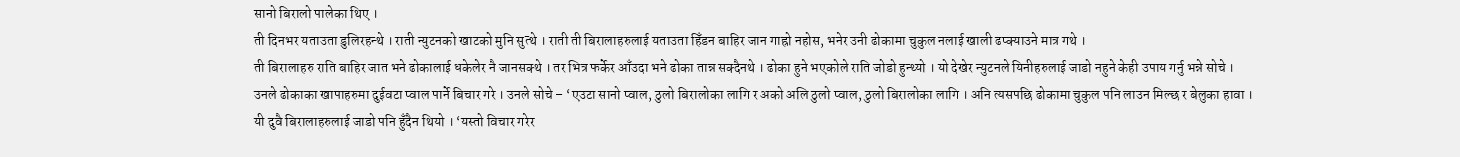सानो बिरालो पालेका थिए ।
ती दिनभर यताउता डुलिरहन्थे । राती न्युटनको खाटको मुनि सुत्थे । राती ती बिरालाहरुलाई यताउता हिँडन बाहिर जान गाह्रो नहोस, भनेर उनी ढोकामा चुकुल नलाई खाली ढप्क्याउने मात्र गथे ।
ती बिरालाहरु राति बाहिर जात भने ढोकालाई धकेलेर नै जानसक्थे । तर भित्र फर्केर आँउदा भने ढोका तान्न सक्दैनथे । ढोका हुने भएकोले राति जोडो हुन्थ्यो । यो देखेर न्युटनले यिनीहरुलाई जाडो नहुने केही उपाय गर्नु भन्ने सोचे ।
उनले ढोकाका खापाहरुमा दुईवटा प्वाल पार्ने बिचार गरे । उनले सोचे – ‘एउटा सानो प्वाल, ठुलो बिरालोका लागि र अको अलि ठुलो प्वाल, ठुलो बिरालोका लागि । अनि त्यसपछि ढोकामा चुकुल पनि लाउन मिल्छ र बेलुका हावा ।
यी दुवै बिरालाहरुलाई जाडो पनि हुँदैन थियो । ‘यस्तो विचार गरेर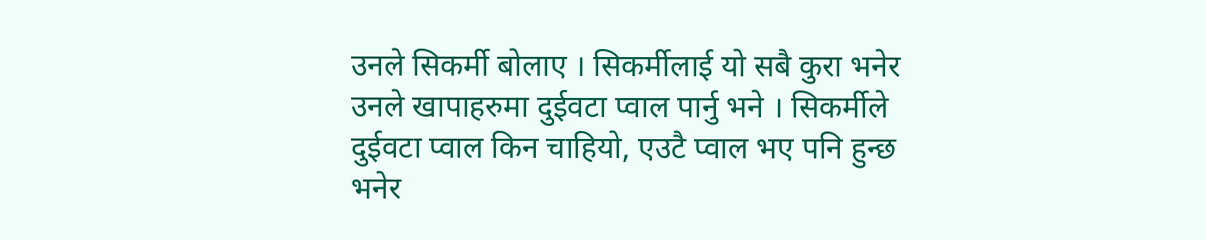उनले सिकर्मी बोलाए । सिकर्मीलाई यो सबै कुरा भनेर उनले खापाहरुमा दुईवटा प्वाल पार्नु भने । सिकर्मीले दुईवटा प्वाल किन चाहियो, एउटै प्वाल भए पनि हुन्छ भनेर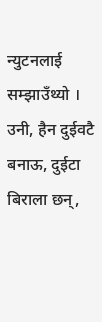न्युटनलाई सम्झाउँथ्यो ।
उनी, हैन दुईवटै बनाऊ, दुईटा बिराला छन्,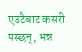एउटैबाट कसरी पस्छन्, भन्न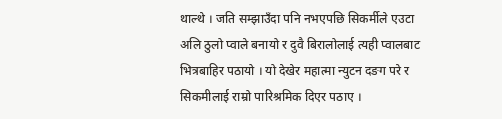थाल्थे । जति सम्झाउँदा पनि नभएपछि सिकर्मीले एउटा अलि ठुलो प्वाले बनायो र दुवै बिरालोलाई त्यही प्वालबाट भित्रबाहिर पठायो । यो देखेर महात्मा न्युटन दङग परे र सिकमीलाई राम्रो पारिश्रमिक दिएर पठाए ।